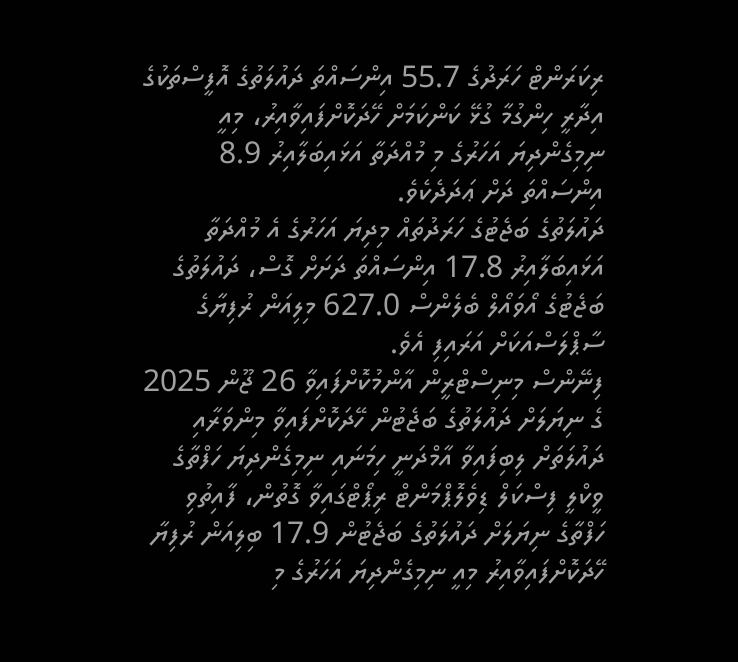ރިކަރަންޓް ހަރަދުގެ 55.7 އިންސައްތަ ދައުލަތުގެ އޮފީސްތަކުގެ އިދާރީ ހިންގުމާ ގުޅޭ ކަންކަމަށް ހޭދަކޮށްފައިވާއިރު، މިއީ ނިމިގެންދިޔަ އަހަރުގެ މި މުއްދަތާ އަޅައިބަލާއިރު 8.9 އިންސައްތަ ދަށް ޢަދަދެކެވެ.
ދައުލަތުގެ ބަޖެޓުގެ ހަރަދުތައް މިދިޔަ އަހަރުގެ އެ މުއްދަތާ އަޅައިބަލާއިރު 17.8 އިންސައްތަ ދަށަށް ގޮސް، ދައުލަތުގެ ބަޖެޓުގެ އޯވައޯލް ބެލެންސް 627.0 މިލިއަން ރުފިޔާގެ ސާޕްލަސްއަކަށް އަރައިފި އެވެ.
ފިނޭންސް މިނިސްޓްރީން އާންމުކޮށްފައިވާ 26 ޖޫން 2025 ގެ ނިޔަލަށް ދައުލަތުގެ ބަޖެޓުން ހޭދަކޮށްފައިވާ މިންވަރާއި ދައުލަތަށް ލިބިފައިވާ އާމްދަނީ ހިމަނައި ނިމިގެންދިޔަ ހަފްތާގެ ވީކްލީ ފިސްކަލް ޑިވެލޮޕްމަންޓް ރިޕޯޓްގައިވާ ގޮތުން، ފާއިތުވި ހަފްތާގެ ނިޔަލަށް ދައުލަތުގެ ބަޖެޓުން 17.9 ބިލިއަން ރުފިޔާ ހޭދަކޮށްފައިވާއިރު މިއީ ނިމިގެންދިޔަ އަހަރުގެ މި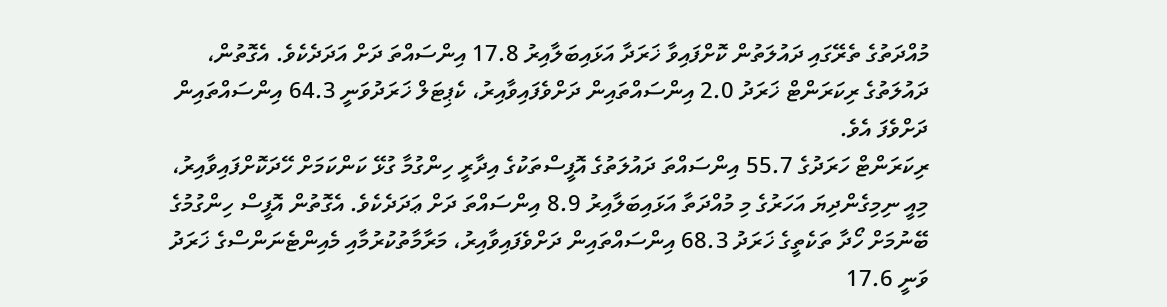މުއްދަތުގެ ތެރޭގައި ދައުލަތުން ކޮށްފައިވާ ޚަރަދާ އަޅައިބަލާއިރު 17.8 އިންސައްތަ ދަށް އަދަދެކެވެ. އެގޮތުން، ދައުލަތުގެ ރިކަރަންޓް ޚަރަދު 2.0 އިންސައްތައިން ދަށްވެފައިވާއިރު، ކެޕިޓަލް ޚަރަދުވަނީ 64.3 އިންސައްތައިން ދަށްވެފަ އެވެ.
ރިކަރަންޓް ހަރަދުގެ 55.7 އިންސައްތަ ދައުލަތުގެ އޮފީސްތަކުގެ އިދާރީ ހިންގުމާ ގުޅޭ ކަންކަމަށް ހޭދަކޮށްފައިވާއިރު، މިއީ ނިމިގެންދިޔަ އަހަރުގެ މި މުއްދަތާ އަޅައިބަލާއިރު 8.9 އިންސައްތަ ދަށް ޢަދަދެކެވެ. އެގޮތުން އޮފީސް ހިންގުމުގެ ބޭނުމަށް ހޯދާ ތަކެތީގެ ޚަރަދު 68.3 އިންސައްތައިން ދަށްވެފައިވާއިރު، މަރާމާތުކުރުމާއި މެއިންޓެނަންސްގެ ޚަރަދު ވަނީ 17.6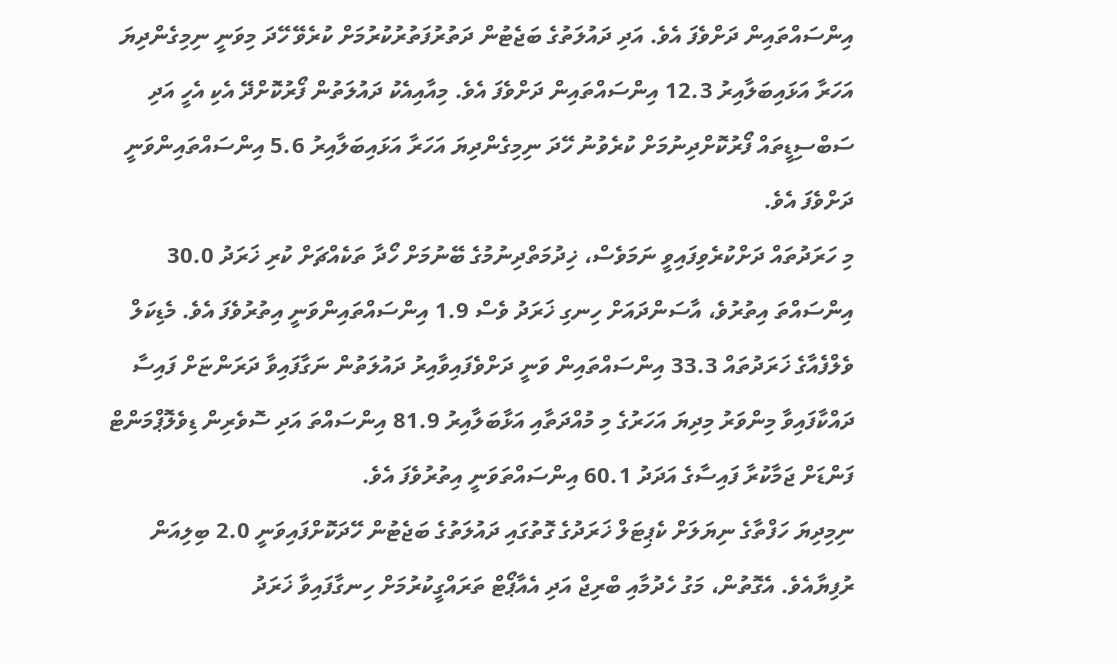އިންސައްތައިން ދަށްވެފަ އެވެ. އަދި ދައުލަތުގެ ބަޖެޓުން ދަތުރުފަތުރުކުރުމަށް ކުރެވޭ ހޭދަ މިވަނީ ނިމިގެންދިޔަ އަހަރާ އަޅައިބަލާއިރު 12.3 އިންސައްތައިން ދަށްވެފަ އެވެ. މިއާއިއެކު ދައުލަތުން ފޯރުކޮށްދޭ އެކި އެހީ އަދި ސަބްސިޑީތައް ފޯރުކޮށްދިނުމަށް ކުރެވުނު ހޭދަ ނިމިގެންދިޔަ އަހަރާ އަޅައިބަލާއިރު 5.6 އިންސައްތައިންވަނީ ދަށްވެފަ އެވެ.
މި ހަރަދުތައް ދަށްކުރެވިފައިވީ ނަމަވެސް، ޚިދުމަތްދިނުމުގެ ބޭނުމަށް ހޯދާ ތަކެއްޗަށް ކުރި ޚަރަދު 30.0 އިންސައްތަ އިތުރުވެ، އާސަންދައަށް ހިނގި ޚަރަދު ވެސް 1.9 އިންސައްތައިންވަނީ އިތުރުވެފަ އެވެ. މެޑިކަލް ވެލްފެއާގެ ޚަރަދުތައް 33.3 އިންސައްތައިން ވަނީ ދަށްވެފައިވާއިރު ދައުލަތުން ނަގާފައިވާ ދަރަންޏަށް ފައިސާ ދައްކާފައިވާ މިންވަރު މިދިޔަ އަހަރުގެ މި މުއްދަތާއި އަޅާބަލާއިރު 81.9 އިންސައްތަ އަދި ސޮވެރިން ޑިވެލޮޕްމަންޓް ފަންޑަށް ޖަމާކުރާ ފައިސާގެ އަދަދު 60.1 އިންސައްތަވަނީ އިތުރުވެފަ އެވެ.
ނިމިދިޔަ ހަފްތާގެ ނިޔަލަށް ކެޕިޓަލް ޚަރަދުގެ ގޮތުގައި ދައުލަތުގެ ބަޖެޓުން ހޭދަކޮށްފައިވަނީ 2.0 ބިލިއަން ރުފިޔާއެވެ. އެގޮތުން، މަގު ހެދުމާއި ބްރިޖް އަދި އެއާޕޯޓް ތަރައްގީކުރުމަށް ހިނގާފައިވާ ޚަރަދު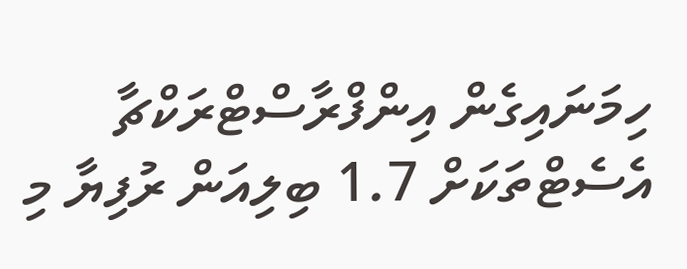ހިމަނައިގެން އިންފްރާސްޓްރަކްޗާ އެސެޓްތަކަށް 1.7 ބިލިއަން ރުފިޔާ މި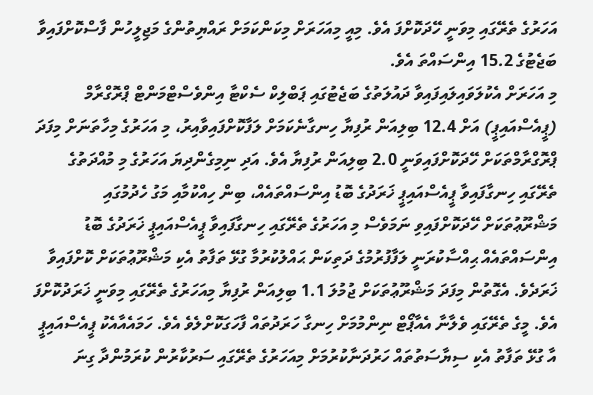އަހަރުގެ ތެރޭގައި މިވަނީ ހޭދަކޮށްފަ އެވެ. މިއީ މިއަހަރަށް މިކަންކަމަށް ރައްޔިތުންގެ މަޖިލީހުން ފާސްކޮށްފައިވާ ބަޖެޓުގެ 15.2 އިންސައްތަ އެވެ.
މި އަހަރަށް އެކުލަވައިލައިފައިވާ ދައުލަތުގެ ބަޖެޓުގައި ޕަބްލިކް ސެކްޓާ އިންވެސްޓްމަންޓް ޕްރޮގްރާމް (ޕީއެސްއައިޕީ) އަށް 12.4 ބިލިއަން ރުފިޔާ ހިނގާނެކަމަށް ލަފާކޮށްފައިވާއިރު، މި އަހަރުގެ މިހާތަނަށް މިފަދަ ޕްރޮގްރާމްތަކަށް ހޭދަކޮށްފައިވަނީ 2.0 ބިލިއަން ރުފިޔާ އެވެ. އަދި ނިމިގެންދިޔަ އަހަރުގެ މި މުއްދަތުގެ ތެރޭގައި ހިނގާފައިވާ ޕީއެސްއައިޕީ ޚަރަދުގެ ބޮޑު އިންސައްތައެއް، ބިން ހިއްކުމާއި މަގު ހެދުމުގައި މަޝްރޫޢުތަކަށް ހޭދަކޮށްފައިވި ނަމަވެސް މި އަހަރުގެ ތެރޭގައި ހިނގާފައިވާ ޕީއެސްއައިޕީ ޚަރަދުގެ ބޮޑު އިންސައްތައެއް ޙިއްސާކުރަނީ ލަފާފުރުމުގެ ދަތިކަން ޙައްލުކުރުމާ ގުޅޭ ތަފާތު އެކި މަޝްރޫޢުތަކަށް ކޮށްފައިވާ ޚަރަދެވެ. އެގޮތުން މިފަދަ މަޝްރޫޢުތަކަށް ޖުމުލަ 1.1 ބިލިއަން ރުފިޔާ މިއަހަރުގެ ތެރޭގައި މިވަނީ ޚަރަދުކޮށްފަ އެވެ. މީގެ ތެރޭގައި ވެލާނާ އެއާޕޯޓް ނިންމުމަށް ހިނގާ ހަރަދުތައް ފާހަގަކޮށްލެވެ އެވެ. ހަމައެއާއެކު ޕީއެސްއައިޕީ އާ ގުޅޭ ތަފާތު އެކި ސިޔާސަތުތައް ހަރުދަނާކުރުމަށް މިއަހަރުގެ ތެރޭގައި ސަރުކާރުން ކުރަމުންދާ ގިނަ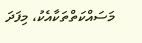މަސައްކަތްތަކާއެކު، މިފަދަ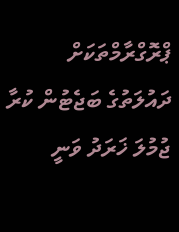ޕްރޮގްރާމްތަކަށް ދައުލަތުގެ ބަޖެޓުން ކުރާ ޖުމުލަ ޚަރަދު ވަނީ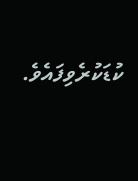ކުޑަކުރެވިފައެވެ.